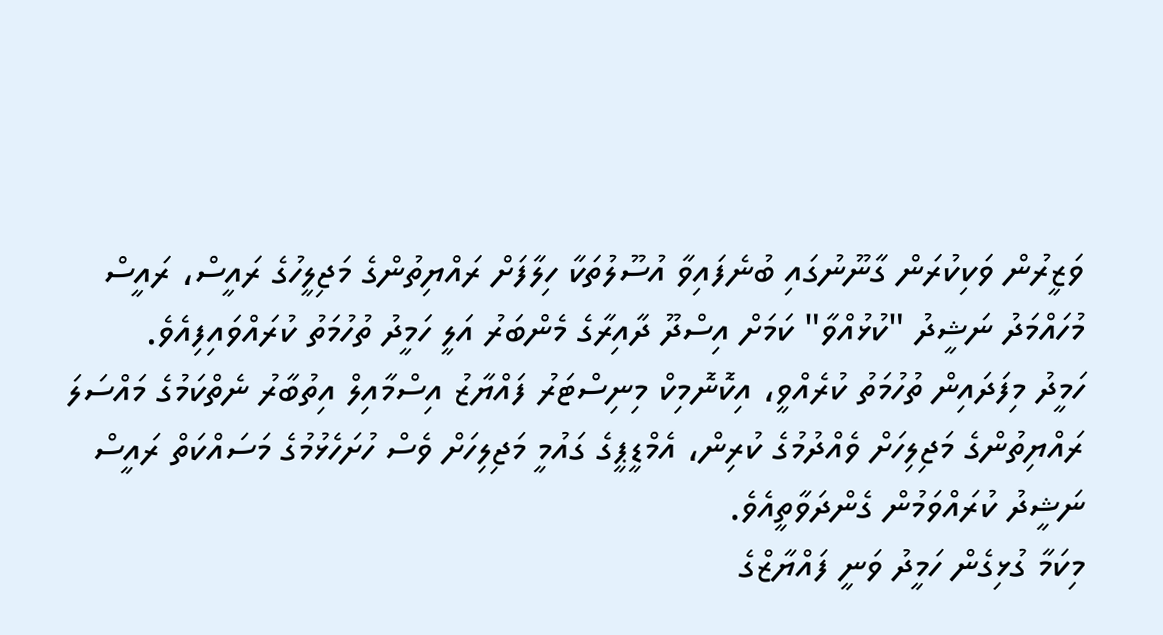ވަޒީރުން ވަކިކުރަން ގާނޫނުގައި ބުނެފައިވާ އުސޫލުތަކާ ހިލާފަށް ރައްޔިތުންގެ މަޖިލީހުގެ ރައީސް، ރައީސް މުހައްމަދު ނަޝީދު "ކުޅުއްވާ" ކަމަށް އިސްދޫ ދާއިރާގެ މެންބަރު އަލީ ހަމީދު ތުހުމަތު ކުރައްވައިފިއެވެ.
ހަމީދު މިފަދައިން ތުހުމަތު ކުރެއްވީ، އިކޮނޮމިކް މިނިސްޓަރު ފައްޔާޒު އިސްމާއިލް އިތުބާރު ނެތްކަމުގެ މައްސަލަ ރައްޔިތުންގެ މަޖިލިހަށް ވެއްދުމުގެ ކުރިން، އެމްޑީޕީގެ ގައުމީ މަޖިލިހަށް ވެސް ހުށަހެޅުމުގެ މަސައްކަތް ރައީސް ނަޝީދު ކުރައްވަމުން ގެންދަވާތީއެވެ.
މިކަމާ ގުޅިގެން ހަމީދު ވަނީ ފައްޔާޒްގެ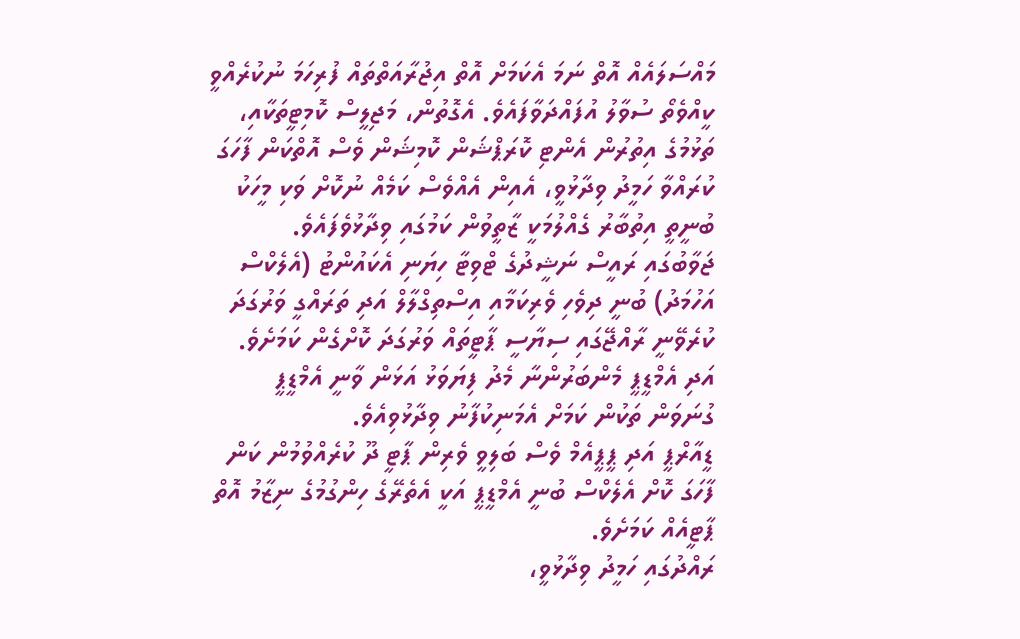މައްސަލައެއް އޮތް ނަމަ އެކަމަށް އޮތް އިޖުރާއަތްތައް ފުރިހަމަ ނުކުރެއްވީ ކީއްވެތޯ ސުވާލު އުފައްދަވާފައެވެ. އެގޮތުން، މަޖިލީސް ކޮމިޓީތަކާއި، ތަޅުމުގެ އިތުރުން އެންޓި ކޮރަޕްޝަން ކޮމިޝަން ވެސް އޮތްކަން ފާހަގަ ކުރައްވާ ހަމީދު ވިދާޅުވީ، އެއިން އެއްވެސް ކަމެއް ނުކޮށް ވަކި މީހަކު ބުނީތީ އިތުބާރު ގެއްލުމަކީ ޒާތީވުން ކަމުގައި ވިދާޅުވެފައެވެ.
ޖަވާބުގައި ރައީސް ނަޝީދުގެ ޓްވިޓާ ހިޔަނި އެކައުންޓު (އެލެކްސް އަހުމަދު) ބުނީ ދިވެހި ވެރިކަމާއި އިސްތިގްލާލް އަދި ތަރައްގީ ވަރުގަދަ ކުރެވޭނީ ރާއްޖޭގައި ސިޔާސީ ޕާޓީތައް ވަރުގަދަ ކޮށްގެން ކަމަށެވެ. އަދި އެމްޑީޕީ މެންބަރުންނާ މެދު ފިޔަވަޅު އަޅަން ވާނީ އެމްޑީޕީ ގުނަވަން ތަކުން ކަމަށް އެމަނިކުފާނު ވިދާޅުވިއެވެ.
ޑީއާރްޕީ އަދި ޕީޕީއެމް ވެސް ބަލިވީ ވެރިން ޕާޓީ ދޫ ކުރެއްވުމުން ކަން ފާހަގަ ކޮށް އެލެކްސް ބުނީ އެމްޑީޕީ އަކީ އެތެރޭގެ ހިންގުމުގެ ނިޒާމު އޮތް ޕާޓީއެއް ކަމަށެވެ.
ރައްދުގައި ހަމީދު ވިދާޅުވީ،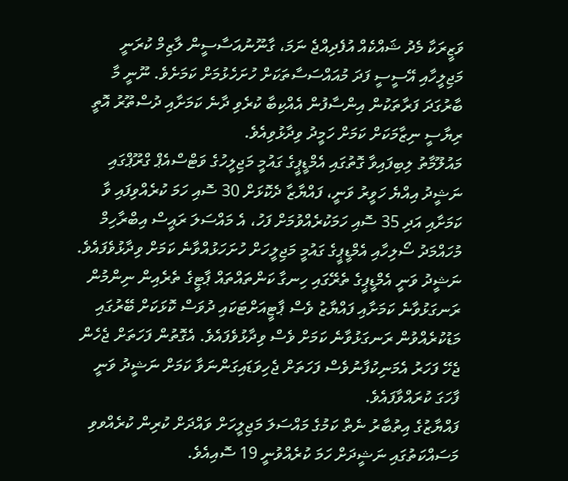ވަޒީރަކާ މެދު ޝައްކެއް އުފެދިއްޖެ ނަމަ، ގާނޫނުއަސާސީން ލާޒިމް ކުރަނީ މަޖިލީހާއި އޭސީސީ ފަދަ މުއައްސަސާތަކަށް ހުށަހެޅުމަށް ކަމަށެވެ. ނޫނީ މާ ބާރުގަދަ ފަރާތަކުން އިންސާފުން އެއްކިބާ ކުރެވި ދާނެ ކަމަށާއި ދުސްތޫރު އޮތީ ރިޔާސީ ނިޒާމަކަށް ކަމަށް ހަމީދު ވިދާޅުވިއެވެ.
މައުލޫމާތު ލިބިފައިވާ ގޮތުގައި އެމްޑީޕީގެ ގައުމީ މަޖިލީހުގެ ވަޓްސްއެޕް ގްރޫޕްގައި ނަޝީދު އިއްޔެ ހަވީރު ވަނީ، ފައްޔާޒާ ދެކޮޅަށް 30 ސޮއި ހަމަ ކުރެއްވިފައި ވާ ކަމަށާއި އަދި 35 ސޮއި ހަމަކުރެއްވުމަށް ފަހު، އެ މައްސަލަ ރައީސް އިބްރާހިމް މުހައްމަދު ސޯލިހާއި އެމްޑީޕީގެ ގައުމީ މަޖިލީހަށް ހުށަހަޅުއްވާނެ ކަމަށް ވިދާޅުވެފައެވެ.
ނަޝީދު ވަނީ އެމްޑީޕީގެ ތެރޭގައި ހިނގާ ކަންތައްތައް ޕާޓީގެ ތެރެއިން ނިންމުން ރަނގަޅުވާނެ ކަމަށާއި ފައްޔާޒު ވެސް ޕާޓީއަށްޓަކައި ދުވަސް ކޮޅަކަށް ބޭރުގައި މަޑުކުރެއްވުން ރަނގަޅުވާނެ ކަމަށް ވެސް ވިދާޅުވެފައެވެ. އެގޮތުން ފަހަތަށް ޖެހެން ޖެހޭ ފަހަރު އެމަނިކުފާނުވެސް ފަހަތަށް ޖެހިވަޑައިގަންނަވާ ކަމަށް ނަޝީދު ވަނީ ފާހަގަ ކުރައްވާފައެވެ.
ފައްޔާޒުގެ އިތުބާރު ނެތް ކަމުގެ މައްސަލަ މަޖިލީހަށް ވައްދަށް ކުރިން ކުރެއްވވި މަސައްކަތުގައި ނަޝީދަށް ހަމަ ކުރެއްވުނީ 19 ސޮއިއެވެ.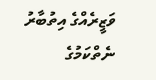ވަޒީރެއްގެ އިތުބާރު ނެތްކަމުގެ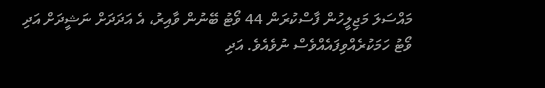މައްސަލަ މަޖިލީހުން ފާސްކުރަން 44 ވޯޓު ބޭނުން ވާއިރު، އެ އަދަދަށް ނަޝީދަށް އަދި ވޯޓު ހަމަކުރެއްވިފައެއްވެސް ނުވެއެވެ. އަދި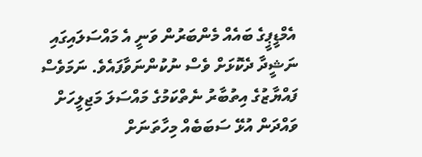އެމްޑީޕީގެ ބައެއް މެންބަރުން ވަނީ އެ މައްސަލައިގައި ނަޝީދާ ދެކޮޅަށް ވެސް ނުކުންނަވާފައެވެ. ނަމަވެސް ފައްޔާޒުގެ އިތުބާރު ނެތްކަމުގެ މައްސަލަ މަޖިލީހަށް ވައްދަން އުޅޭ ސަބަބެއް މިހާތަނަށް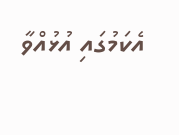އެކަމުގައި އުޅުއްވާ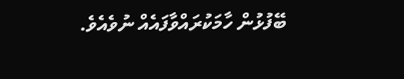ބޭފުޅުން ހާމަކުރައްވާފައެއް ނުވެއެވެ.